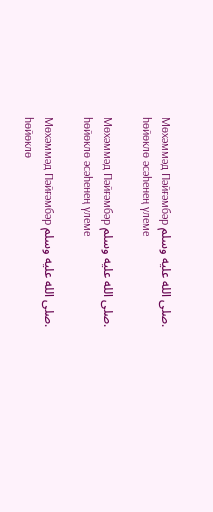Мөхәммәд Пәйғәмбәр صلى الله عليه وسلم. һөйөклө әсәһенең үлеме

Мөхәммәд Пәйғәмбәр صلى الله عليه وسلم. һөйөклө әсәһенең үлеме

Мөхәммәд Пәйғәмбәр صلى الله عليه وسلم. һөйөклө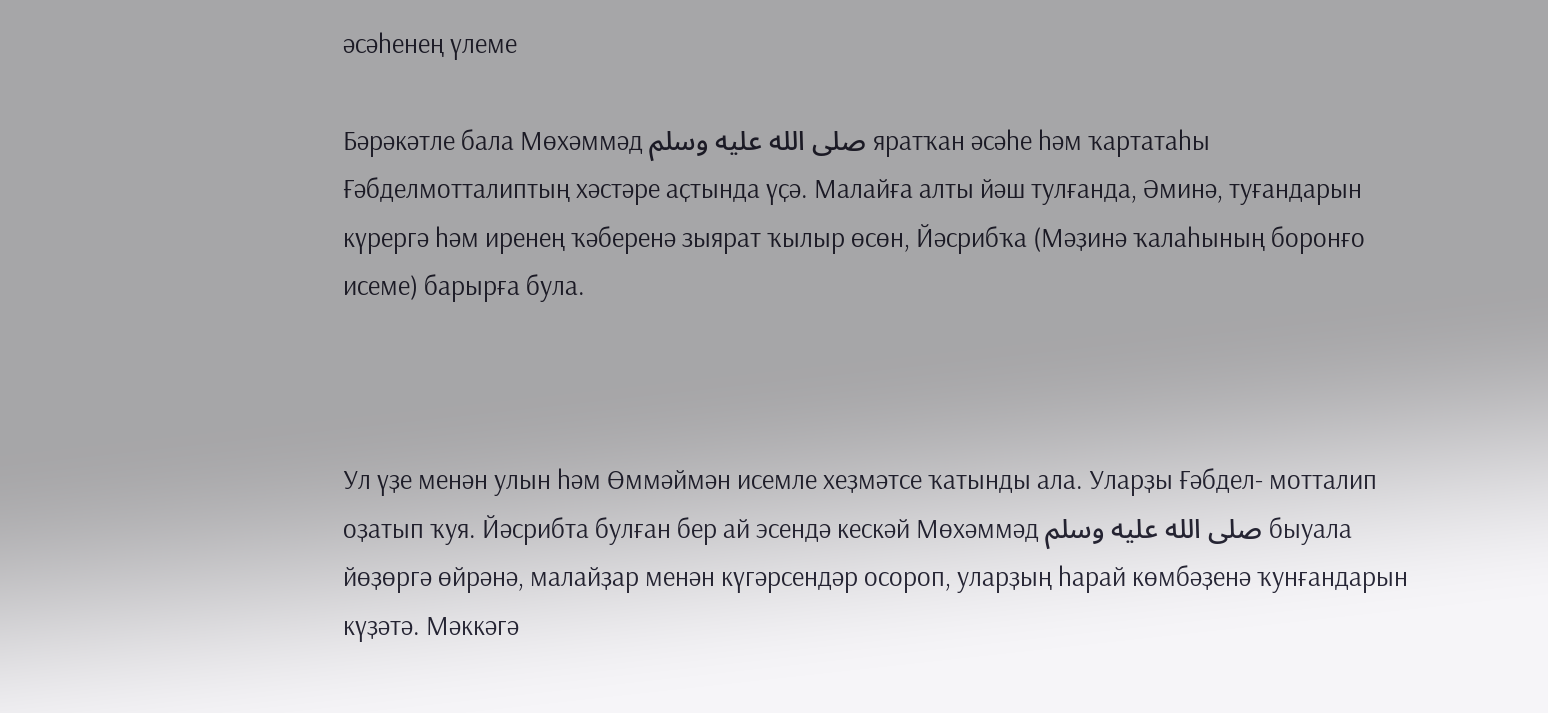әсәһенең үлеме

Бәрәкәтле бала Мөхәммәд صلى الله عليه وسلم яратҡан әсәһе һәм ҡартатаһы Ғәбделмотталиптың хәстәре аҫтында үҫә. Малайға алты йәш тулғанда, Әминә, туғандарын күрергә һәм иренең ҡәберенә зыярат ҡылыр өсөн, Йәсрибҡа (Мәҙинә ҡалаһының боронғо исеме) барырға була.



Ул үҙе менән улын һәм Өммәймән исемле хеҙмәтсе ҡатынды ала. Уларҙы Ғәбдел- мотталип оҙатып ҡуя. Йәсрибта булған бер ай эсендә кескәй Мөхәммәд صلى الله عليه وسلم быуала йөҙөргә өйрәнә, малайҙар менән күгәрсендәр осороп, уларҙың һарай көмбәҙенә ҡунғандарын күҙәтә. Мәккәгә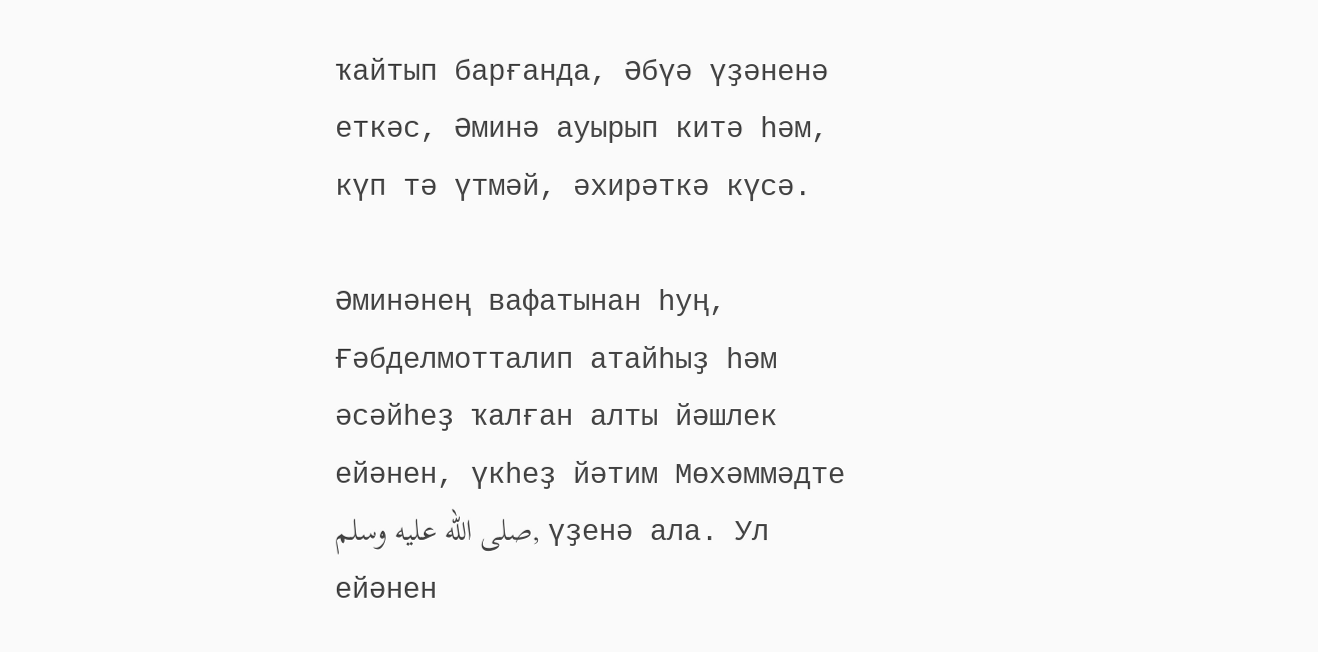ҡайтып барғанда, Әбүә үҙәненә еткәс, Әминә ауырып китә һәм, күп тә үтмәй, әхирәткә күсә.

Әминәнең вафатынан һуң, Ғәбделмотталип атайһыҙ һәм әсәйһеҙ ҡалған алты йәшлек ейәнен, үкһеҙ йәтим Мөхәммәдте صلى الله عليه وسلم, үҙенә ала. Ул ейәнен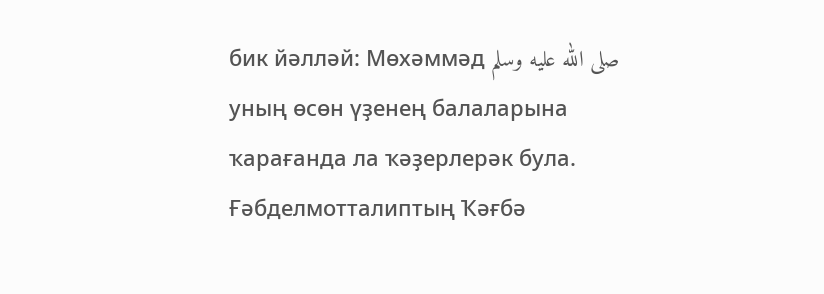бик йәлләй: Мөхәммәд صلى الله عليه وسلم уның өсөн үҙенең балаларына ҡарағанда ла ҡәҙерлерәк була. Ғәбделмотталиптың Ҡәғбә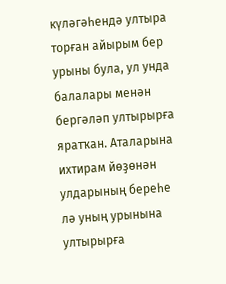күләгәһендә ултыра торған айырым бер урыны була, ул унда балалары менән бергәләп ултырырға яратҡан. Аталарына ихтирам йөҙөнән улдарының береһе лә уның урынына ултырырға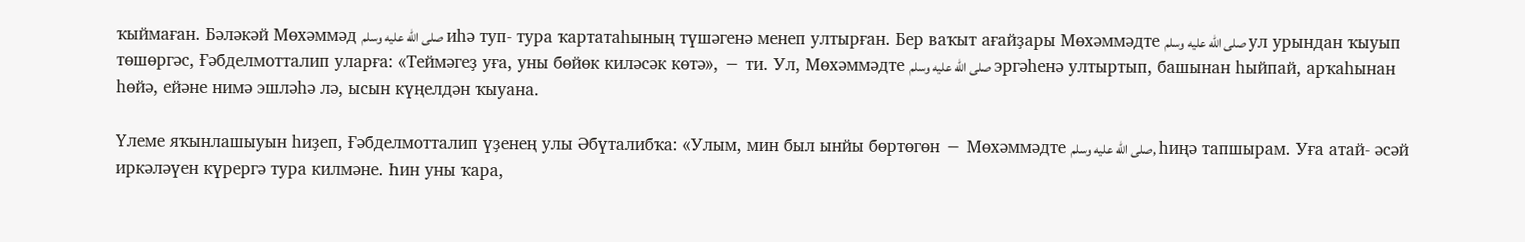ҡыймаған. Бәләкәй Мөхәммәд صلى الله عليه وسلم иһә туп- тура ҡартатаһының түшәгенә менеп ултырған. Бер ваҡыт ағайҙары Мөхәммәдте صلى الله عليه وسلم ул урындан ҡыуып төшөргәс, Ғәбделмотталип уларға: «Теймәгеҙ уға, уны бөйөк киләсәк көтә», − ти. Ул, Мөхәммәдте صلى الله عليه وسلم эргәһенә ултыртып, башынан һыйпай, арҡаһынан һөйә, ейәне нимә эшләһә лә, ысын күңелдән ҡыуана.

Үлеме яҡынлашыуын һиҙеп, Ғәбделмотталип үҙенең улы Әбүталибҡа: «Улым, мин был ынйы бөртөгөн − Мөхәммәдте صلى الله عليه وسلم, һиңә тапшырам. Уға атай- әсәй иркәләүен күрергә тура килмәне. Һин уны ҡара,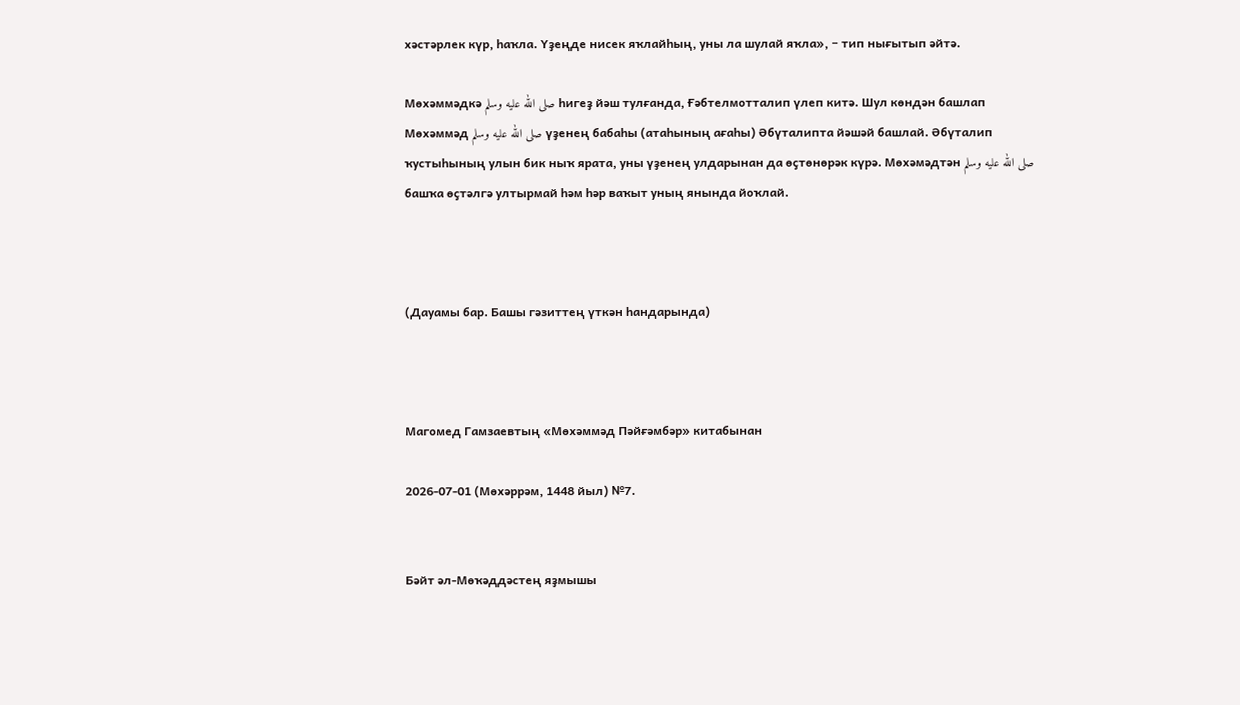хәстәрлек күр, һаҡла. Үҙеңде нисек яҡлайһың, уны ла шулай яҡла», − тип нығытып әйтә.

Мөхәммәдкә صلى الله عليه وسلم һигеҙ йәш тулғанда, Ғәбтелмотталип үлеп китә. Шул көндән башлап Мөхәммәд صلى الله عليه وسلم үҙенең бабаһы (атаһының ағаһы) Әбүталипта йәшәй башлай. Әбүталип ҡустыһының улын бик ныҡ ярата, уны үҙенең улдарынан да өҫтөнөрәк күрә. Мөхәмәдтән صلى الله عليه وسلم башҡа өҫтәлгә ултырмай һәм һәр ваҡыт уның янында йоҡлай.



(Дауамы бар. Башы гәзиттең үткән һандарында)



Магомед Гамзаевтың «Мөхәммәд Пәйғәмбәр» китабынан

2026-07-01 (Мөхәррәм, 1448 йыл) №7.


Бәйт әл-Мөҡәддәстең яҙмышы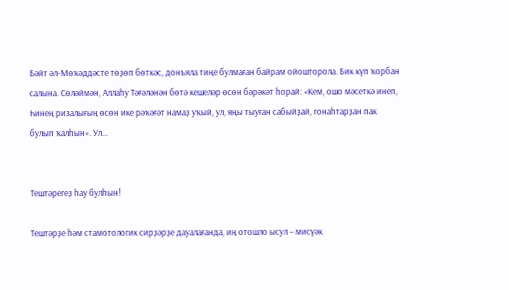Бәйт әл-Мөҡәддәсте төҙөп бөткәс, донъяла тиңе булмаған байрам ойошторола. Бик күп ҡорбан салына. Сөләймән, Аллаһу Тәғәләнән бөтә кешеләр өсөн бәрәкәт һорай: «Кем, ошо мәсеткә инеп, Һинең ризалығың өсөн ике рәҡәғәт намаҙ уҡый, ул, яңы тыуған сабыйҙай, гонаһтарҙан пак булып ҡалһын». Ул...


Тештәрегеҙ һау булһын!

Тештәрҙе һәм стамотологик сирҙәрҙе дауалағанда, иң отошло ысул − мисүәк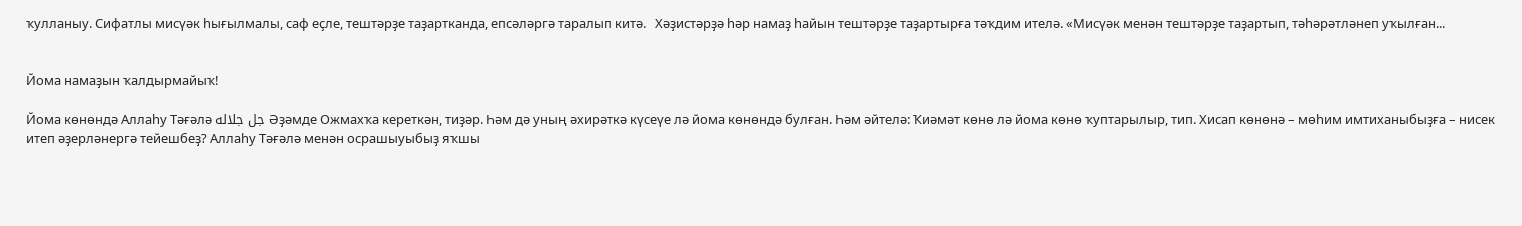ҡулланыу. Сифатлы мисүәк һығылмалы, саф еҫле, тештәрҙе таҙартканда, епсәләргә таралып китә.   Хәҙистәрҙә һәр намаҙ һайын тештәрҙе таҙартырға тәҡдим ителә. «Мисүәк менән тештәрҙе таҙартып, тәһәрәтләнеп уҡылған...


Йома намаҙын ҡалдырмайыҡ!

Йома көнөндә Аллаһу Тәғәлә جل جلاله Әҙәмде Ожмахҡа кереткән, тиҙәр. Һәм дә уның әхирәткә күсеүе лә йома көнөндә булған. Һәм әйтелә: Ҡиәмәт көнө лә йома көнө ҡуптарылыр, тип. Хисап көнөнә – мөһим имтиханыбыҙға – нисек итеп әҙерләнергә тейешбеҙ? Аллаһу Тәғәлә менән осрашыуыбыҙ яҡшы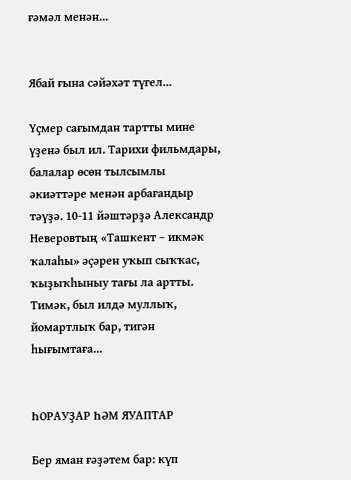ғәмәл менән...


Ябай ғына сәйәхәт түгел...

Үҫмер сағымдан тартты мине үҙенә был ил. Тарихи фильмдары, балалар өсөн тылсымлы әкиәттәре менән арбағандыр тәүҙә. 10-11 йәштәрҙә Александр Неверовтың «Ташкент – икмәк ҡалаһы» әҫәрен уҡып сыҡҡас, ҡыҙыҡһыныу тағы ла артты. Тимәк, был илдә муллыҡ, йомартлыҡ бар, тигән һығымтаға...


ҺОРАУҘАР ҺӘМ ЯУАПТАР

Бер яман ғәҙәтем бар: күп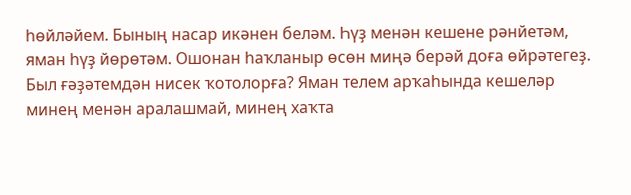һөйләйем. Бының насар икәнен беләм. Һүҙ менән кешене рәнйетәм, яман һүҙ йөрөтәм. Ошонан һаҡланыр өсөн миңә берәй доға өйрәтегеҙ. Был ғәҙәтемдән нисек ҡотолорға? Яман телем арҡаһында кешеләр минең менән аралашмай, минең хаҡта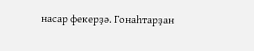насар фекерҙә. Гонаһтарҙан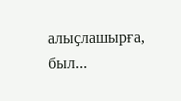алыҫлашырға, был...